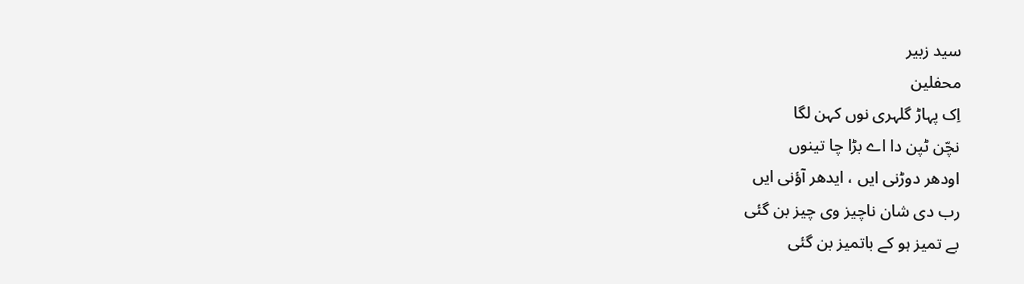سید زبیر
محفلین
اِک پہاڑ گلہری نوں کہن لگا
نچّن ٹپن دا اے بڑا چا تینوں
اودھر دوڑنی ایں ، ایدھر آؤنی ایں
رب دی شان ناچیز وی چیز بن گئی
بے تمیز ہو کے باتمیز بن گئی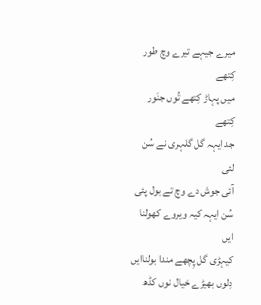میرے جیہے تیرے وچ طور کِتھے
میں پہاڑ کِتھے تُوں جنَور کِتھے
جد ایہہ گل گلہری نے سُن لئی
آئی جوش دے وچ تے بول پئی
سُن ایہہ کیہ ویروے کھولنا ایں
کیہڑی گل پِچھے مندا بولناایں
دِلوں بھیڑے خیال نوں کڈھ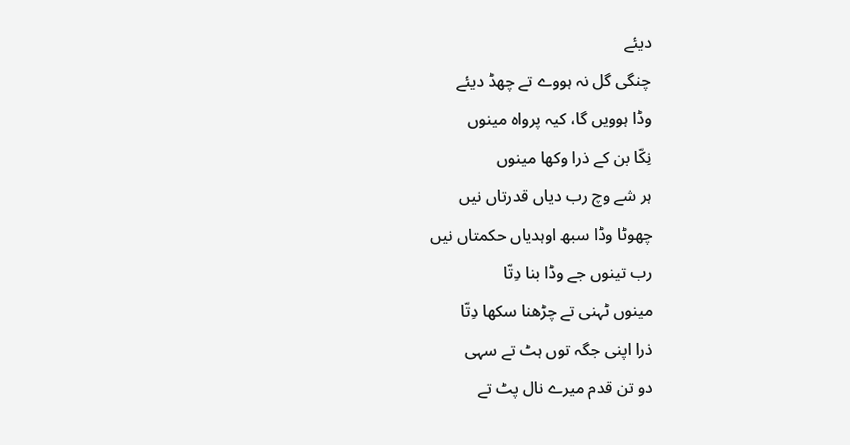دیئے
چنگی گل نہ ہووے تے چھڈ دیئے
وڈا ہوویں گا، کیہ پرواہ مینوں
نِکّا بن کے ذرا وکھا مینوں
ہر شے وچ رب دیاں قدرتاں نیں
چھوٹا وڈا سبھ اوہدیاں حکمتاں نیں
رب تینوں جے وڈا بنا دِتّا
مینوں ٹہنی تے چڑھنا سکھا دِتّا
ذرا اپنی جگہ توں ہٹ تے سہی
دو تن قدم میرے نال پٹ تے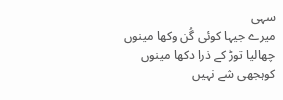سہی
میرے جیہا کوئی گُن وکھا مینوں
چھالیا توڑ کے ذرا دکھا مینوں
کوہجھی شے نہیں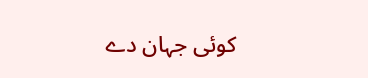کوئی جہان دے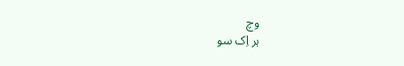وچ
ہر اِک سو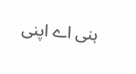ہنی اے اپنی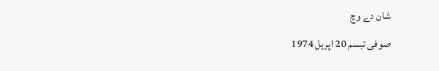شان دے وچ
صوفی تبسم 20 اپریل 1974